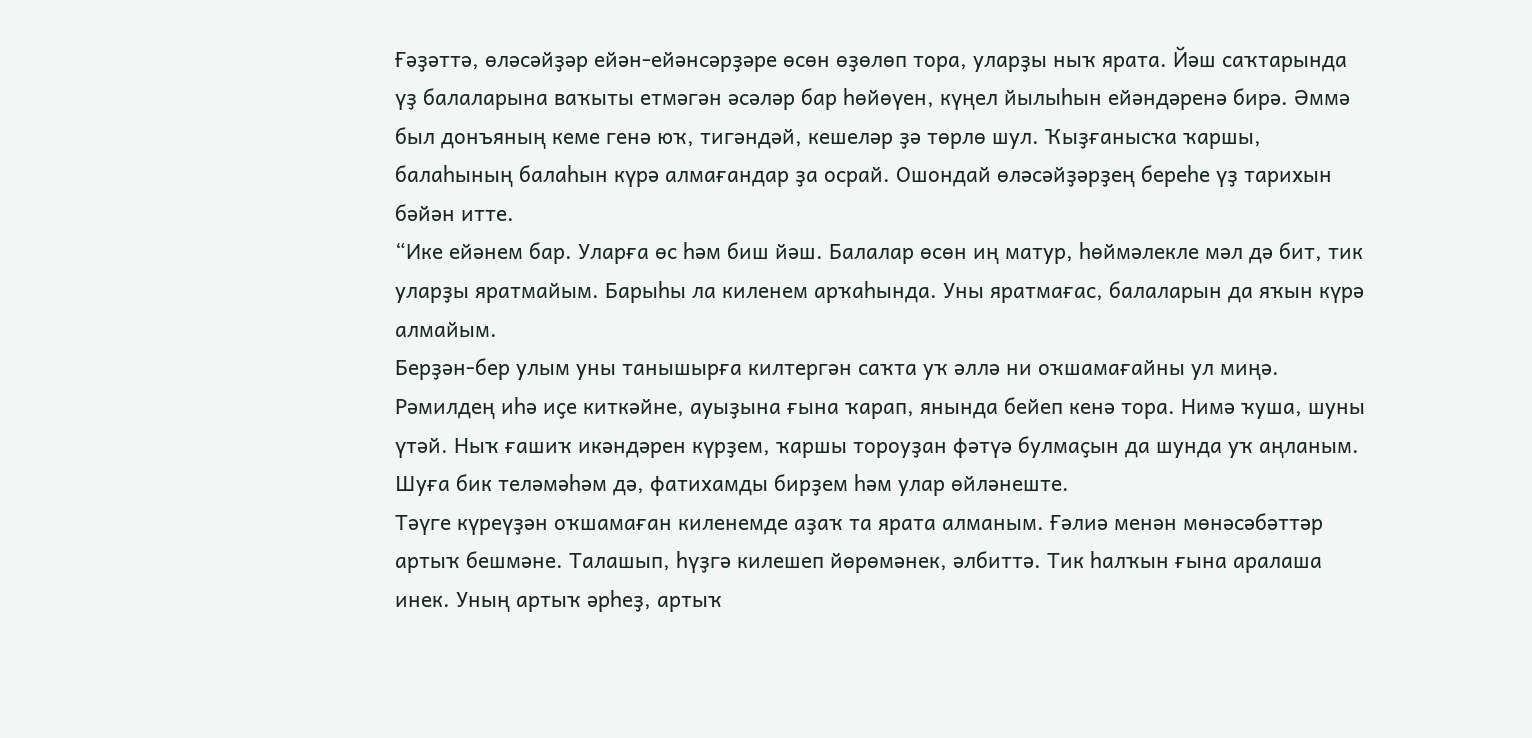Ғәҙәттә, өләсәйҙәр ейән-ейәнсәрҙәре өсөн өҙөлөп тора, уларҙы ныҡ ярата. Йәш саҡтарында үҙ балаларына ваҡыты етмәгән әсәләр бар һөйөүен, күңел йылыһын ейәндәренә бирә. Әммә был донъяның кеме генә юҡ, тигәндәй, кешеләр ҙә төрлө шул. Ҡыҙғанысҡа ҡаршы, балаһының балаһын күрә алмағандар ҙа осрай. Ошондай өләсәйҙәрҙең береһе үҙ тарихын бәйән итте.
“Ике ейәнем бар. Уларға өс һәм биш йәш. Балалар өсөн иң матур, һөймәлекле мәл дә бит, тик уларҙы яратмайым. Барыһы ла киленем арҡаһында. Уны яратмағас, балаларын да яҡын күрә алмайым.
Берҙән-бер улым уны танышырға килтергән саҡта уҡ әллә ни оҡшамағайны ул миңә. Рәмилдең иһә иҫе киткәйне, ауыҙына ғына ҡарап, янында бейеп кенә тора. Нимә ҡуша, шуны үтәй. Ныҡ ғашиҡ икәндәрен күрҙем, ҡаршы тороуҙан фәтүә булмаҫын да шунда уҡ аңланым. Шуға бик теләмәһәм дә, фатихамды бирҙем һәм улар өйләнеште.
Тәүге күреүҙән оҡшамаған киленемде аҙаҡ та ярата алманым. Ғәлиә менән мөнәсәбәттәр артыҡ бешмәне. Талашып, һүҙгә килешеп йөрөмәнек, әлбиттә. Тик һалҡын ғына аралаша инек. Уның артыҡ әрһеҙ, артыҡ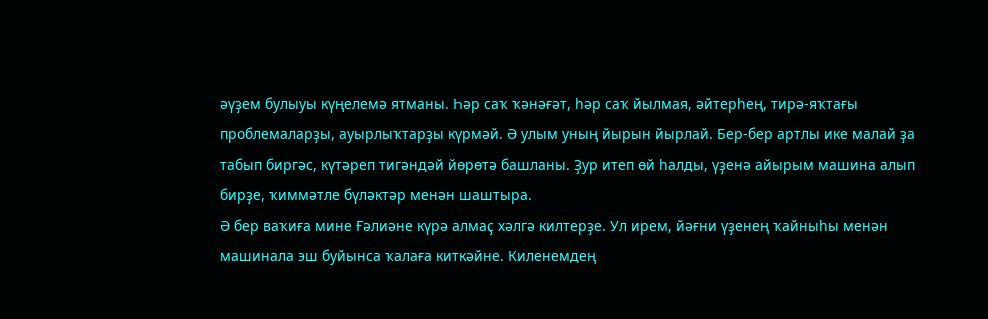әүҙем булыуы күңелемә ятманы. Һәр саҡ ҡәнәғәт, һәр саҡ йылмая, әйтерһең, тирә-яҡтағы проблемаларҙы, ауырлыҡтарҙы күрмәй. Ә улым уның йырын йырлай. Бер-бер артлы ике малай ҙа табып биргәс, күтәреп тигәндәй йөрөтә башланы. Ҙур итеп өй һалды, үҙенә айырым машина алып бирҙе, ҡиммәтле бүләктәр менән шаштыра.
Ә бер ваҡиға мине Ғәлиәне күрә алмаҫ хәлгә килтерҙе. Ул ирем, йәғни үҙенең ҡайныһы менән машинала эш буйынса ҡалаға киткәйне. Киленемдең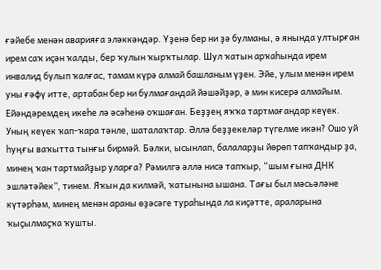ғәйебе менән аварияға эләккәндәр. Үҙенә бер ни ҙә булманы, ә янында ултырған ирем саҡ иҫән ҡалды, бер ҡулын ҡырҡтылар. Шул ҡатын арҡаһында ирем инвалид булып ҡалғас, тамам күрә алмай башланым үҙен. Эйе, улым менән ирем уны ғәфү итте, артабан бер ни булмағандай йәшәйҙәр, ә мин кисерә алмайым.
Ейәндәремдең икеһе лә әсәһенә оҡшаған. Беҙҙең яҡҡа тартмағандар кеүек. Уның кеүек ҡап-ҡара тәнле, шаталаҡтар. Әллә беҙҙекеләр түгелме икән? Ошо уй һуңғы ваҡытта тынғы бирмәй. Бәлки, ысынлап, балаларҙы йөрөп тапҡандыр ҙа, минең ҡан тартмайҙыр уларға? Рәмилгә әллә нисә тапҡыр, “шым ғына ДНК эшләтәйек”, тинем. Яҡын да килмәй, ҡатынына ышана. Тағы был мәсьәләне күтәрһәм, минең менән араны өҙәсәге тураһында ла киҫәтте, араларына ҡыҫылмаҫҡа ҡушты.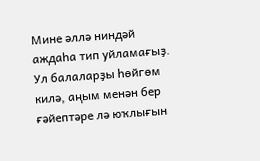Мине әллә ниндәй аждаһа тип уйламағыҙ. Ул балаларҙы һөйгөм килә, аңым менән бер ғәйептәре лә юҡлығын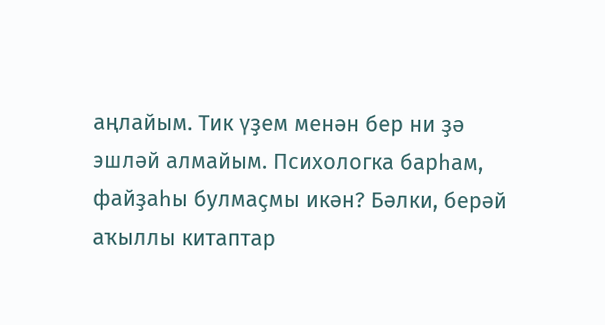аңлайым. Тик үҙем менән бер ни ҙә эшләй алмайым. Психологка барһам, файҙаһы булмаҫмы икән? Бәлки, берәй аҡыллы китаптар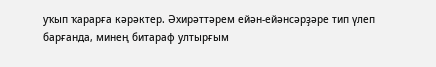уҡып ҡарарға кәрәктер. Әхирәттәрем ейән-ейәнсәрҙәре тип үлеп барғанда, минең битараф ултырғым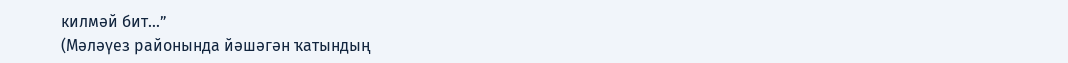килмәй бит...”
(Мәләүез районында йәшәгән ҡатындың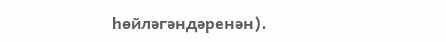һөйләгәндәренән).